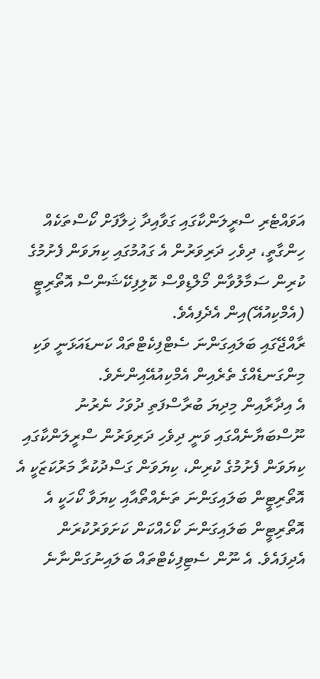އަވައްޓެރި ސްރީލަންކާގައި ގަވާއިދާ ޚިލާފަށް ކޯސްތަކެއް ހިންގާތީ، ދިވެހި ދަރިވަރުން އެ ގައުމުގައި ކިޔަވަން ފެށުމުގެ ކުރިން ސަމާލުވާން މޯލްޑިވްސް ކޮލިފިކޭޝަންސް އޮތޯރިޓީ (އެމްކިއުއޭ)އިން އެދެފިއެވެ.
ރާއްޖޭގައި ބަލައިގަންނަ ސެޓްފިކެޓްތައް ކަނޑައަޅަނީ ވަކި މިންގަނޑެއްގެ ތެރެއިން އެމްކިއުއޭއިންނެވެ.
އެ އިދާރާއިން މިދިޔަ ބުރާސްފަތި ދުވަހު ނެރުނު ނޫސްބަޔާނެއްގައި ވަނީ ދިވެހި ދަރިވަރުން ސްރީލަންކާގައި ކިޔަވަން ފެށުމުގެ ކުރިން، ކިޔަވަން ގަސްދުކުރާ މަރުކަޒަކީ އެ އޮތޯރިޓީން ބަލައިގަންނަ ތަނެއްތޯއާއި ކިޔަވާ ކޯހަކީ އެ އޮތޯރިޓީން ބަލައިގަންނަ ކޯހެއްކަން ކަށަވަރުކުރަން އެދިފައެވެ. އެ ނޫން ސެޓިފިކެޓްތައް ބަލައިނުގަންނާނެ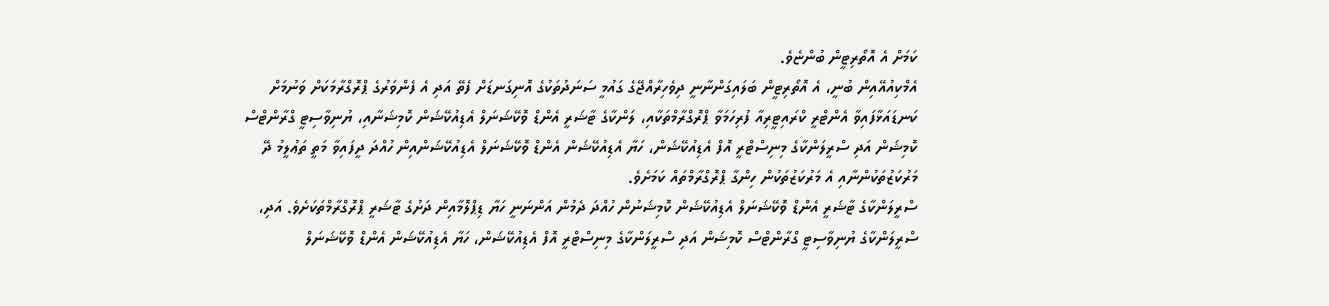ކަމަށް އެ އޮތޯރިޓީން ބުންޏެވެ.
އެމްކިއުއޭއިން ބުނީ، އެ އޮތޯރިޓީން ބަލައިގަންނާނީ ދިވެހިރާއްޖޭގެ ގައުމީ ސަނަދުތަކުގެ އޮނިގަނޑަށް ފެތޭ އަދި އެ ފެންވަރުގެ ޕްރޮގްރާމަކަށް ވަނުމަށް ކަނޑައަޅާފައިވާ އެންޓްރީ ކްރައިޓީރިއާ ފުރިހަމަވާ ޕްރޮގްރާމްތަކާއި، ލަންކާގެ ޓާޝަރީ އެންޑް ވޮކޭޝަނަލް އެޑިއުކޭޝަން ކޮމިޝަނާއި، ޔުނިވާސިޓީ ގްރާންޓްސް ކޮމިޝަން އަދި ސްރީލަންކާގެ މިނިސްޓްރީ އޮފް އެޑިއުކޭޝަން، ހަޔާ އެޑިއުކޭޝަން އެންޑް ވޮކޭޝަނަލް އެޑިއުކޭޝަންއިން ހުއްދަ ދީފައިވާ މަތީ ތަޢުލީމު ދޭ މަރުކަޒުތަކުންނާއި އެ މަރުކަޒުތަކުން ހިންގާ ޕްރޮގްރާމްތައް ކަމަށެވެ.
ސްރީލަންކާގެ ޓާޝަރީ އެންޑް ވޮކޭޝަނަލް އެޑިއުކޭޝަން ކޮމިޝަނުން ހުއްދަ ދެމުން އަންނަނީ ހަޔާ ޑިޕްލޮމާއިން ދަށުގެ ޓާޝަރީ ޕްރޮގްރާމްތަކަށެވެ. އަދި، ސްރީލަންކާގެ ޔުނިވާސިޓީ ގްރާންޓްސް ކޮމިޝަން އަދި ސްރީލަންކާގެ މިނިސްޓްރީ އޮފް އެޑިއުކޭޝަން، ހަޔާ އެޑިއުކޭޝަން އެންޑް ވޮކޭޝަނަލް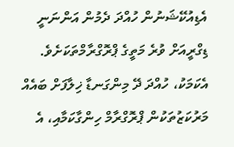އެޑިއުކޭޝަނުން ހުއްދަ ދެމުން އަންނަނީ ޑިގްރީއަށް ވުރެ މަތީގެ ޕްރޮގްރާމްތަކަށެވެ.
އެކަމަކު، ހުއްދަ ދޭ މިންގަނޑާ ޚިލާފަށް ބައެއް މަރުކަޒުތަކުން ޕްރޮގްރާމް ހިންގާކަމާއި، އެ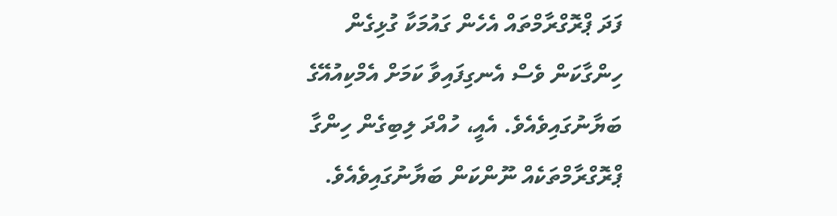ފަދަ ޕްރޮގްރާމްތައް އެހެން ގައުމަކާ ގުޅިގެން ހިންގާކަން ވެސް އެނގިފައިވާ ކަމަށް އެމްކިއުއޭގެ ބަޔާނުގައިވެއެވެ. އެއީ، ހުއްދަ ލިބިގެން ހިންގާ ޕްރޮގްރާމްތަކެއް ނޫންކަން ބަޔާނުގައިވެއެވެ.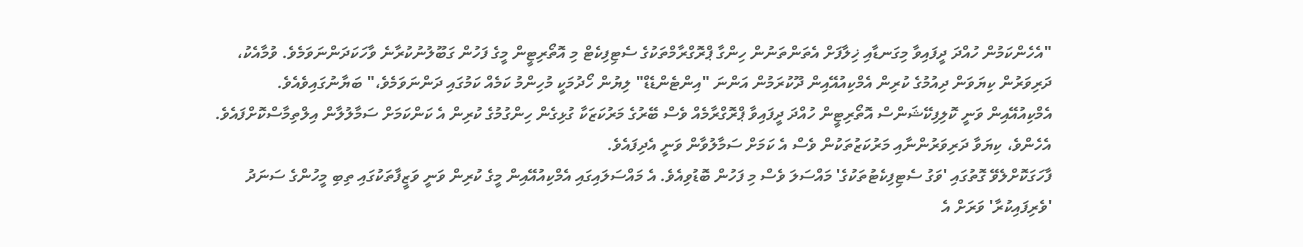"އެހެންކަމުން ހުއްދަ ދީފައިވާ މިގަނޑާއި ޚިލާފަށް އެތަންތަނުން ހިންގާ ޕްރޮގްރާމްތަކުގެ ސެޓިފިކެޓް މި އޮތޯރިޓީން މީގެ ފަހުން ގަބޫލުނުކުރާނެ ވާހަކަދަންނަވަމެވެ. ވުމާއެކު، ދަރިވަރުން ކިޔަވަން ދިއުމުގެ ކުރިން އެމްކިއުއޭއިން ދޫކުރަމުން އަންނަ "އިންޓެންޑެޑް" ލިޔުން ހޯދުމަކީ މުހިންމު ކަމެއް ކަމުގައި ދަންނަވަމެވެ،" ބަޔާނުގައިވެއެވެ.
އެމްކިއުއޭއިން ވަނީ ކޮލިފިކޭޝަންސް އޮތޯރިޓީން ހުއްދަ ދީފައިވާ ޕްރޮގްރާމެއް ވެސް ބޭރުގެ މަރުކަޒަކާ ގުޅިގެން ހިންގުމުގެ ކުރިން އެ ކަންކަމަށް ސަމާލުލާން އިލްތިމާސްކޮށްފައެވެ. އެހެންވެ، ކިޔަވާ ދަރިވަރުންނާއި މަރުކަޒުތަކުން ވެސް އެ ކަމަށް ސަމާލުވާން ވަނީ އެދިފައެވެ.
ފާހަގަކޮށްލެވޭ ގޮތުގައި 'ވަގު ސެޓިފިކެޓުތަކުގެ' މައްސަލަ ވެސް މި ފަހުން ބޮޑުވިއެވެ. އެ މައްސަލައިގައި އެމްކިއުއޭއިން މީގެ ކުރިން ވަނީ ވަޒީފާތަކުގައި ތިބި މީހުންގެ ސަނަދު 'ވެރިފައިކުރާ' ވަރަށް އެ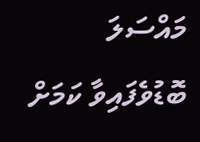މައްސަލަ ބޮޑުވެފައިވާ ކަމަށް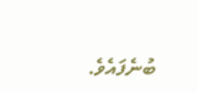ބުނެފައެވެ.